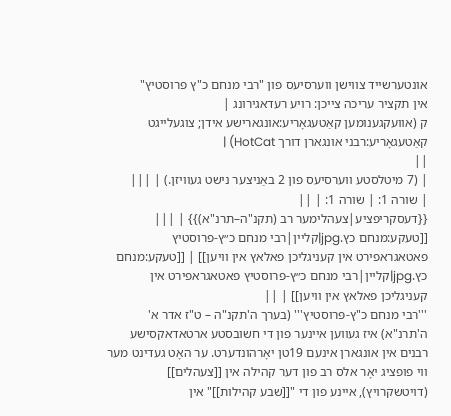אונטערשייד צווישן ווערסיעס פון "רבי מנחם כ"ץ פרוסטיץ"
אין תקציר עריכה צייכן: רויע רעדאגירונג |
ק (אוועקגענומען קאַטעגאָריע:אונגארישע אידן; צוגעלייגט קאַטעגאָריע:רבני אונגארן דורך HotCat) |
||
| (7 מיטלסטע ווערסיעס פון 2 באַניצער נישט געוויזן.) | |||
| שורה 1: | שורה 1: | ||
{{דעסקריפציע|צעהלימער רב (תקנ"ה–תרנ"א)}} | |||
[[טעקע:מנחם כץ.jpg|קליין|רבי מנחם כ״ץ-פרוסטיץ פאטאגראפירט אין קעניגליכן פאלאץ אין וויען]] | [[טעקע:מנחם כץ.jpg|קליין|רבי מנחם כ״ץ-פרוסטיץ פאטאגראפירט אין קעניגליכן פאלאץ אין וויען]] | ||
'''רבי מנחם כ"ץ-פּרוסטיץ''' (בערך ה'תקנ"ה – ט"ז אדר א' ה'תרנ"א) איז געווען איינער פון די חשובסטע ארטאדאקסישע רבנים אין אונגארן אינעם 19טן יאָרהונדערט. ער האָט געדינט מער ווי פופציג יאָר אלס רב פון דער קהילה אין [[צעהלים]] (דויטשקרויץ), איינע פון די "[[שבע קהילות]]" אין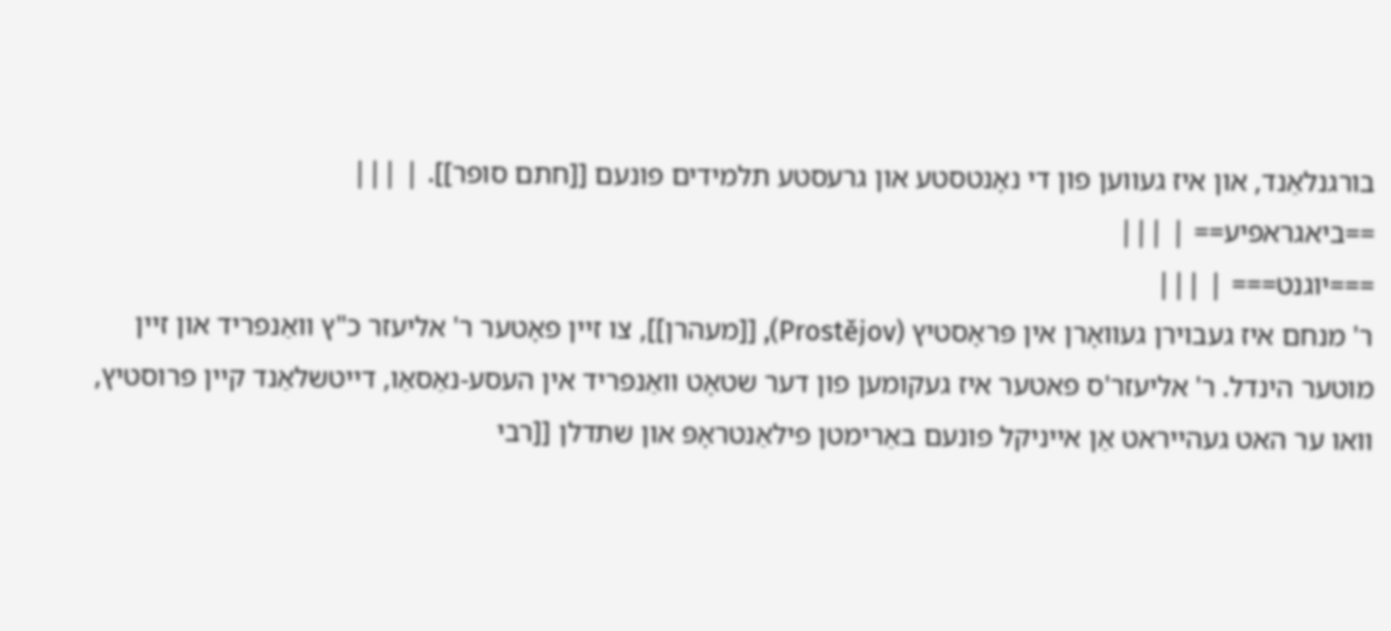בורגנלאַנד, און איז געווען פון די נאָנטסטע און גרעסטע תלמידים פונעם [[חתם סופר]]. | |||
==ביאגראפיע== | |||
===יוגנט=== | |||
ר' מנחם איז געבוירן געוואָרן אין פּראָסטיץ (Prostějov), [[מעהרן]], צו זיין פאָטער ר' אליעזר כ"ץ וואַנפריד און זיין מוטער הינדל. ר' אליעזר'ס פאטער איז געקומען פון דער שטאָט וואַנפריד אין העסע-נאַסאַו, דייטשלאַנד קיין פרוסטיץ, וואו ער האט געהייראט אַן אייניקל פונעם באַרימטן פילאַנטראָפּ און שתדלן [[רבי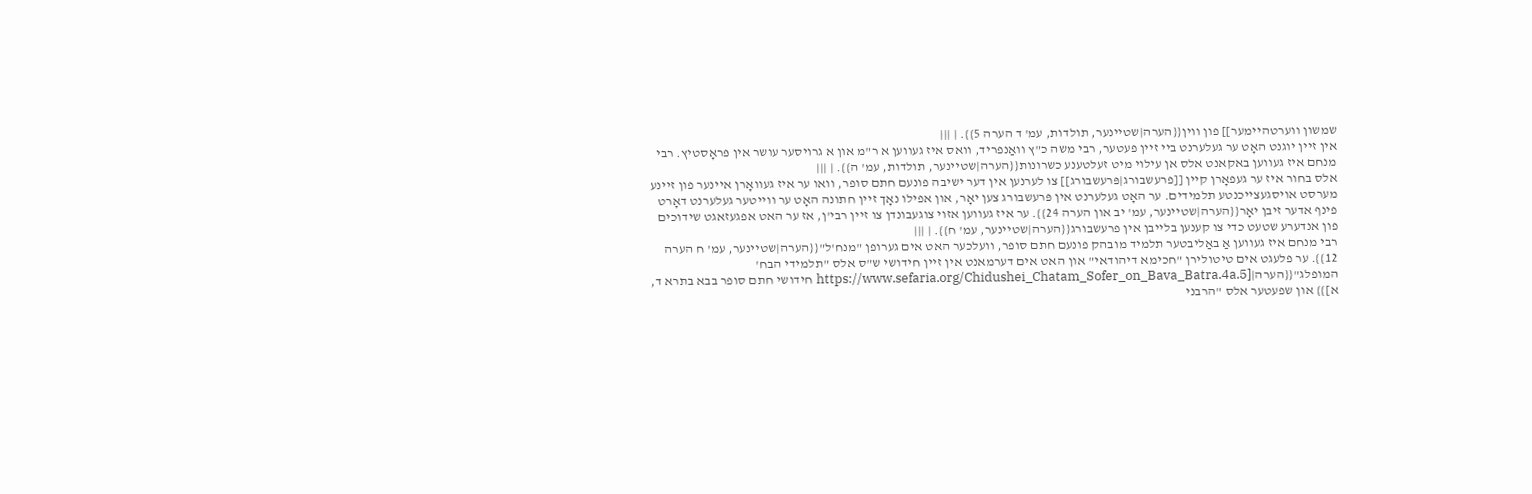שמשון ווערטהיימער]] פון ווין{{הערה|שטיינער, תולדות, עמ' ד הערה 5}}. | |||
אין זיין יוגנט האָט ער געלערנט ביי זיין פעטער, רבי משה כ"ץ וואַנפריד, וואס איז געווען א ר"מ און א גרויסער עושר אין פּראָסטיץ. רבי מנחם איז געווען באקאנט אלס אן עילוי מיט זעלטענע כשרונות{{הערה|שטיינער, תולדות, עמ' ה}}. | |||
אלס בחור איז ער געפאָרן קיין [[פרעשבורג|פּרעשבורג]] צו לערנען אין דער ישיבה פונעם חתם סופר, וואו ער איז געוואָרן איינער פון זיינע מערסט אויסגעצייכנטע תלמידים. ער האָט געלערנט אין פּרעשבורג צען יאָר, און אפילו נאָך זיין חתונה האָט ער ווייטער געלערנט דאָרט פינף אדער זיבן יאָר{{הערה|שטיינער, עמ' יב און הערה 24}}. ער איז געווען אזוי צוגעבונדן צו זיין רבי'ן, אז ער האט אפגעזאגט שידוכים פון אנדערע שטעט כדי צו קענען בלייבן אין פרעשבורג{{הערה|שטיינער, עמ' ח}}. | |||
רבי מנחם איז געווען אַ באַליבטער תלמיד מובהק פונעם חתם סופר, וועלכער האט אים גערופן "מנח'ל"{{הערה|שטיינער, עמ' ח הערה 12}}. ער פלעגט אים טיטולירן "חכימא דיהודאי" און האט אים דערמאנט אין זיין חידושי ש"ס אלס "תלמידי הבח' המופלג"{{הערה|[https://www.sefaria.org/Chidushei_Chatam_Sofer_on_Bava_Batra.4a.5 חידושי חתם סופר בבא בתרא ד, א]}} און שפעטער אלס "הרבני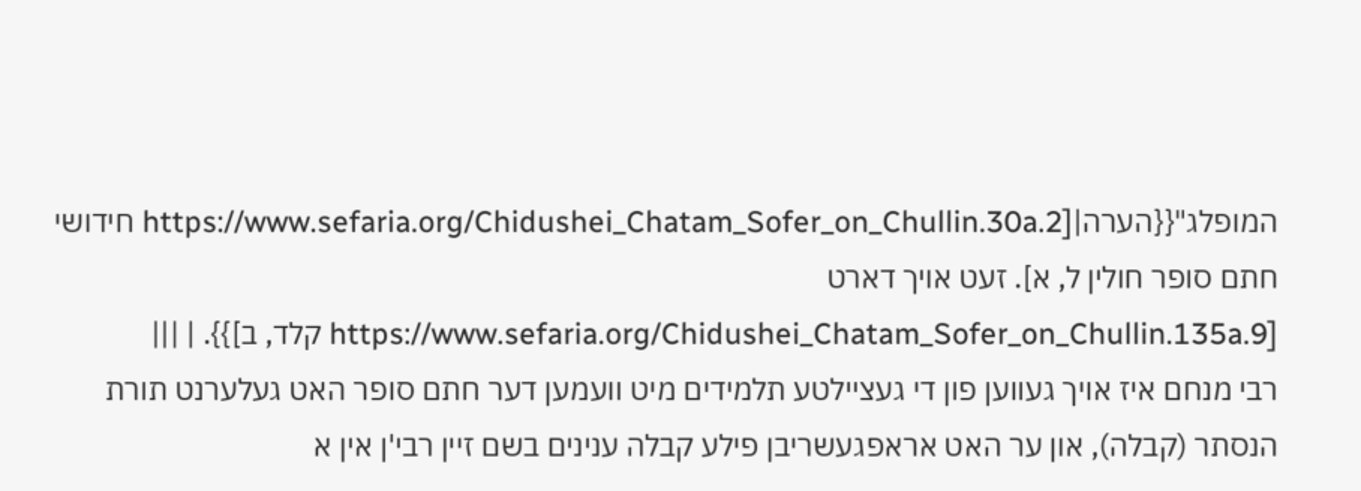המופלג"{{הערה|[https://www.sefaria.org/Chidushei_Chatam_Sofer_on_Chullin.30a.2 חידושי חתם סופר חולין ל, א]. זעט אויך דארט [https://www.sefaria.org/Chidushei_Chatam_Sofer_on_Chullin.135a.9 קלד, ב]}}. | |||
רבי מנחם איז אויך געווען פון די געציילטע תלמידים מיט וועמען דער חתם סופר האט געלערנט תורת הנסתר (קבלה), און ער האט אראפגעשריבן פילע קבלה ענינים בשם זיין רבי'ן אין א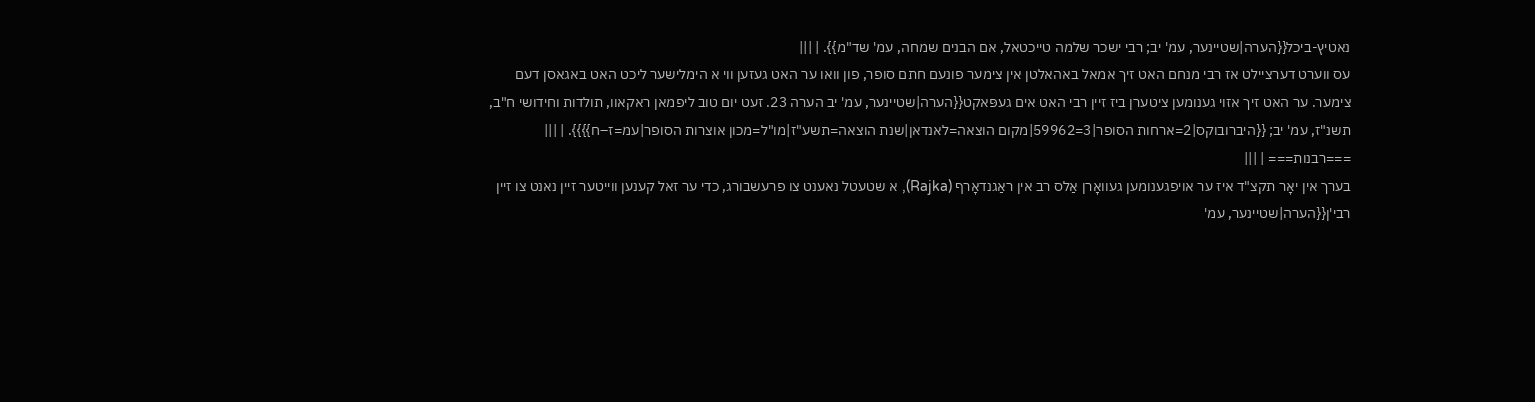נאטיץ-ביכל{{הערה|שטיינער, עמ' יב; רבי ישכר שלמה טייכטאל, אם הבנים שמחה, עמ' שד"מ}}. | |||
עס ווערט דערציילט אז רבי מנחם האט זיך אמאל באהאלטן אין צימער פונעם חתם סופר, פון וואו ער האט געזען ווי א הימלישער ליכט האט באגאסן דעם צימער. ער האט זיך אזוי גענומען ציטערן ביז זיין רבי האט אים געפּאקט{{הערה|שטיינער, עמ' יב הערה 23. זעט יום טוב ליפמאן ראקאוו, תולדות וחידושי ח"ב, תשנ"ז, עמ' יב; {{היברובוקס|2=ארחות הסופר|3=59962|מקום הוצאה=לאנדאן|שנת הוצאה=תשע"ז|מו"ל=מכון אוצרות הסופר|עמ=ז–ח}}}}. | |||
===רבנות=== | |||
בערך אין יאָר תקצ"ד איז ער אויפגענומען געוואָרן אַלס רב אין ראַגנדאָרף (Rajka), א שטעטל נאענט צו פרעשבורג, כדי ער זאל קענען ווייטער זיין נאנט צו זיין רבי'ן{{הערה|שטיינער, עמ'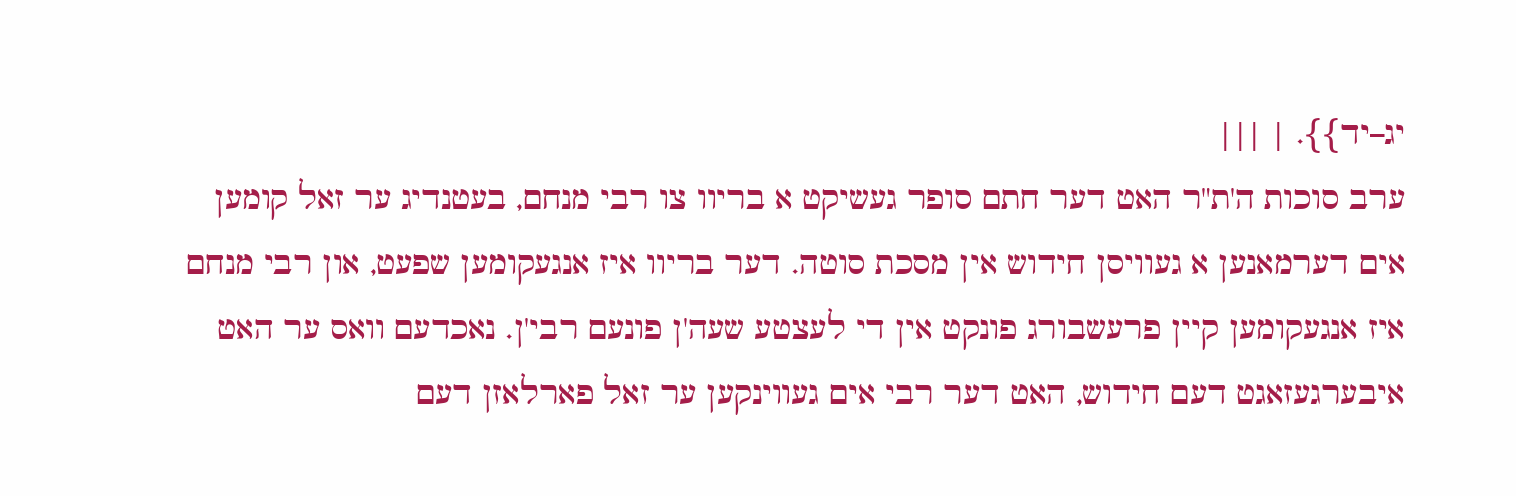יג–יד}}. | |||
ערב סוכות ה'ת"ר האט דער חתם סופר געשיקט א בריוו צו רבי מנחם, בעטנדיג ער זאל קומען אים דערמאנען א געוויסן חידוש אין מסכת סוטה. דער בריוו איז אנגעקומען שפעט, און רבי מנחם איז אנגעקומען קיין פרעשבורג פונקט אין די לעצטע שעה'ן פונעם רבי'ן. נאכדעם וואס ער האט איבערגעזאגט דעם חידוש, האט דער רבי אים געווינקען ער זאל פארלאזן דעם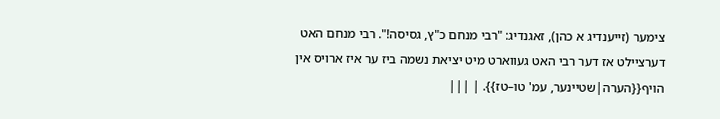צימער (זייענדיג א כהן), זאגנדיג: "רבי מנחם כ"ץ, גסיסה!". רבי מנחם האט דערציילט אז דער רבי האט געווארט מיט יציאת נשמה ביז ער איז ארויס אין הויף{{הערה|שטיינער, עמ' טו–טז}}. | |||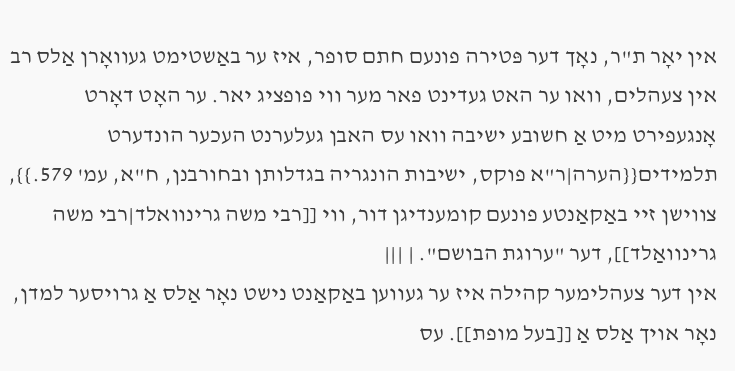אין יאָר ת"ר, נאָך דער פּטירה פונעם חתם סופר, איז ער באַשטימט געוואָרן אַלס רב אין צעהלים, וואו ער האט געדינט פאר מער ווי פופציג יאר. ער האָט דאָרט אָנגעפירט מיט אַ חשובע ישיבה וואו עס האבן געלערנט העכער הונדערט תלמידים{{הערה|ר"א פוקס, ישיבות הונגריה בגדלותן ובחורבנן, ח"א, עמ' 579.}}, צווישן זיי באַקאַנטע פונעם קומענדיגן דור, ווי [[רבי משה גרינוואלד|רבי משה גרינוואַלד]], דער "ערוגת הבושם". | |||
אין דער צעהלימער קהילה איז ער געווען באַקאַנט נישט נאָר אַלס אַ גרויסער למדן, נאָר אויך אַלס אַ [[בעל מופת]]. עס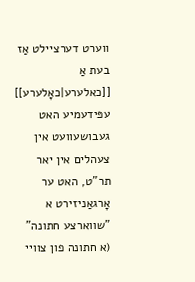ווערט דערציילט אַז בעת אַ [[כאלערע|כאָלערע]] עפּידעמיע האט געבושעוועט אין צעהלים אין יאר תר"ט, האט ער אָרגאַניזירט א "שווארצע חתונה" (א חתונה פון צוויי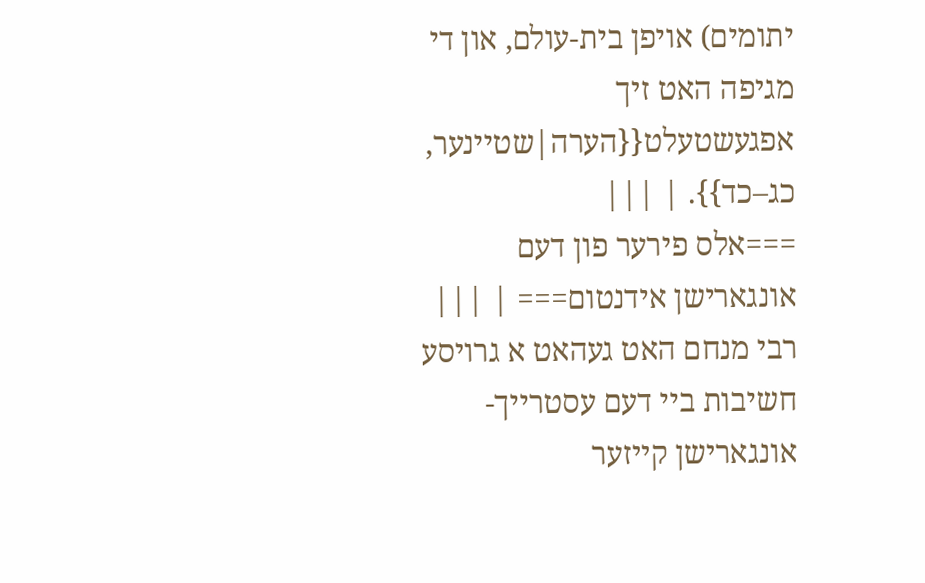יתומים) אויפן בית-עולם, און די מגיפה האט זיך אפגעשטעלט{{הערה|שטיינער, כג–כד}}. | |||
===אלס פירער פון דעם אונגארישן אידנטום=== | |||
רבי מנחם האט געהאט א גרויסע חשיבות ביי דעם עסטרייך-אונגארישן קייזער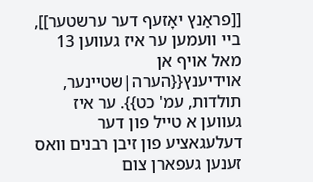[[פראַנץ יאָזעף דער ערשטער]], ביי וועמען ער איז געווען 13 מאל אויף אן אוידיענץ{{הערה|שטיינער, תולדות, עמ' כט}}. ער איז געווען א טייל פון דער דעלעגאציע פון זיבן רבנים וואס זענען געפארן צום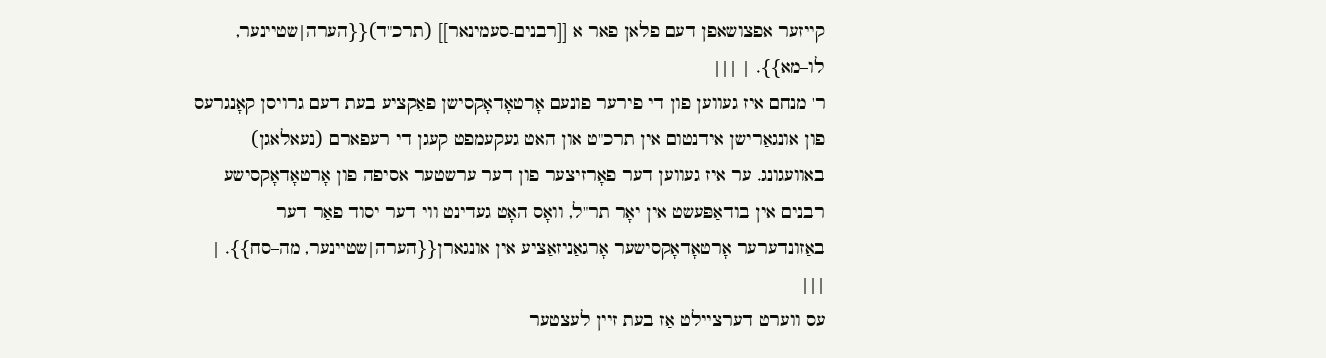קייזער אפצושאפן דעם פלאן פאר א [[רבנים-סעמינאר]] (תרכ"ד){{הערה|שטיינער, לו–מא}}. | |||
ר' מנחם איז געווען פון די פירער פונעם אָרטאָדאָקסישן פאַקציע בעת דעם גרויסן קאָנגרעס פון אונגאַרישן אידנטום אין תרכ"ט און האט געקעמפט קעגן די רעפארם (נעאלאגן) באוועגונג. ער איז געווען דער פאָרזיצער פון דער ערשטער אסיפה פון אָרטאָדאָקסישע רבנים אין בודאַפּעשט אין יאָר תר"ל, וואָס האָט געדינט ווי דער יסוד פאַר דער באַזונדערער אָרטאָדאָקסישער אָרגאַניזאַציע אין אונגארן{{הערה|שטיינער, מה–סח}}. | |||
עס ווערט דערציילט אַז בעת זיין לעצטער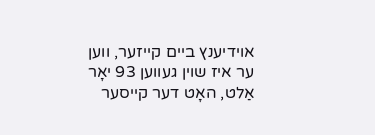אוידיענץ ביים קייזער, ווען ער איז שוין געווען 93 יאָר אַלט, האָט דער קייסער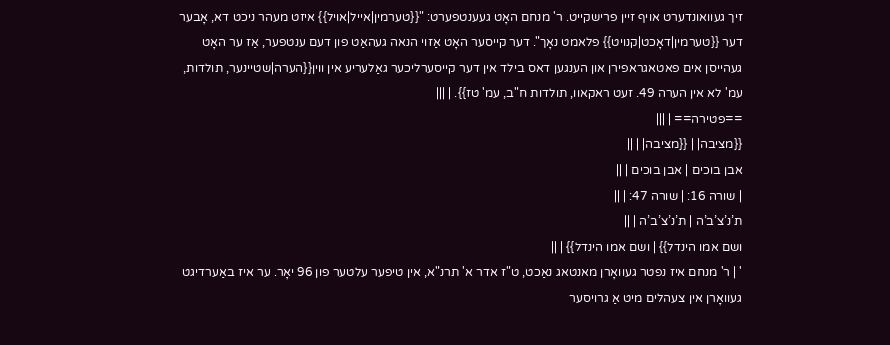זיך געוואונדערט אויף זיין פרישקייט. ר' מנחם האָט געענטפערט: "{{טערמין|אייל|אויל}} איזט מעהר ניכט דא, אָבער דער {{טערמין|דאָכט|קנויט}} פלאמט נאָך". דער קייסער האָט אַזוי הנאה געהאַט פון דעם ענטפער, אַז ער האָט געהייסן אים פאטאגראפירן און הענגען דאס בילד אין דער קייסערליכער גאַלעריע אין ווין{{הערה|שטיינער, תולדות, עמ' לא אין הערה 49. זעט ראקאוו, תולדות ח"ב, עמ' טז}}. | |||
==פטירה== | |||
{{מציבה| | {{מציבה| | ||
אבן בוכים | אבן בוכים | ||
| שורה 16: | שורה 47: | ||
ת’נ’צ’ב’ה | ת’נ’צ’ב’ה | ||
ושם אמו הינדל}} | ושם אמו הינדל}} | ||
' | ר' מנחם איז נפטר געוואָרן מאנטאג נאַכט, ט"ז אדר א' תרנ"א, אין טיפער עלטער פון 96 יאָר. ער איז באַערדיגט געוואָרן אין צעהלים מיט אַ גרויסער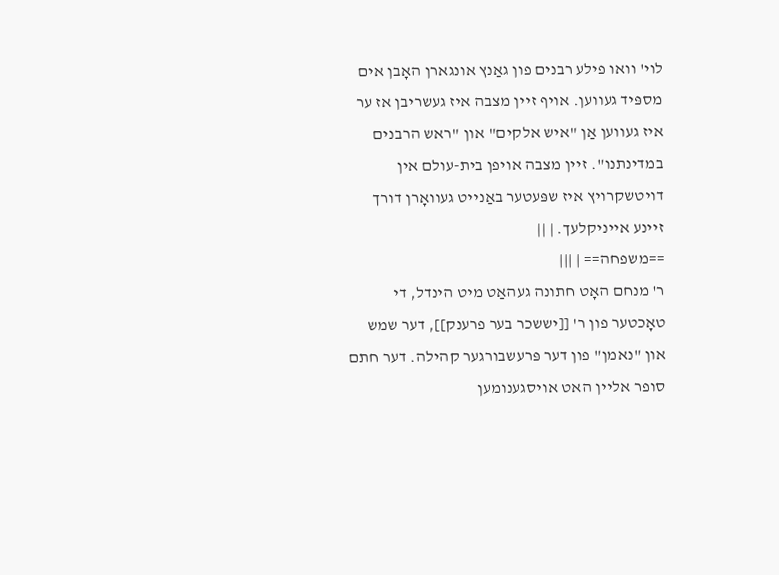לוי' וואו פילע רבנים פון גאַנץ אונגארן האָבן אים מספּיד געווען. אויף זיין מצבה איז געשריבן אז ער איז געווען אַן "איש אלקים" און "ראש הרבנים במדינתנו". זיין מצבה אויפן בית-עולם אין דויטשקרויץ איז שפּעטער באַנייט געוואָרן דורך זיינע אייניקלעך. | ||
==משפחה== | |||
ר' מנחם האָט חתונה געהאַט מיט הינדל, די טאָכטער פון ר' [[יששכר בער פרענק]], דער שמש און "נאמן" פון דער פּרעשבורגער קהילה. דער חתם סופר אליין האט אויסגענומען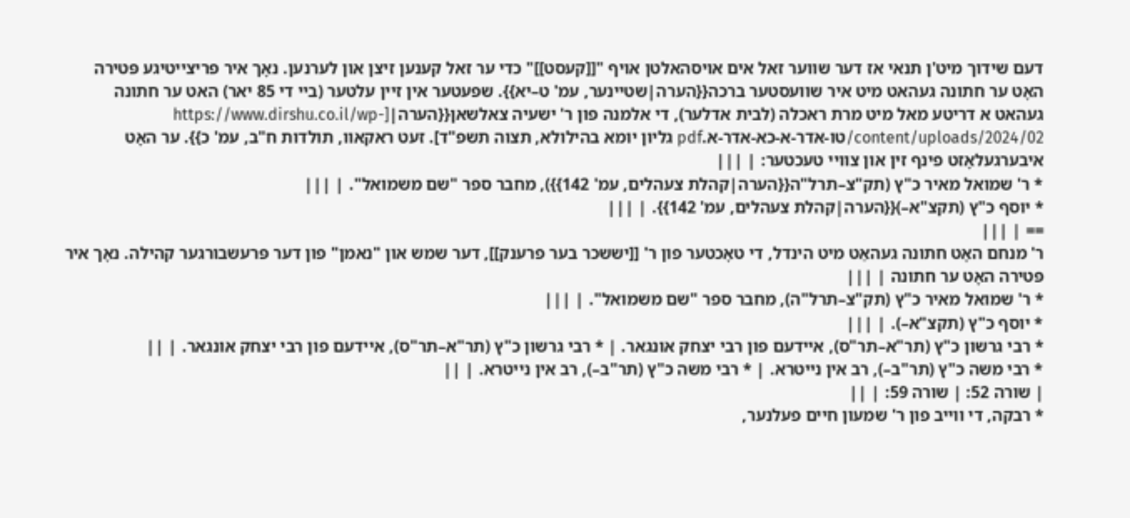דעם שידוך מיט'ן תנאי אז דער שווער זאל אים אויסהאלטן אויף "[[קעסט]]" כדי ער זאל קענען זיצן און לערנען. נאָך איר פריצייטיגע פּטירה האָט ער חתונה געהאט מיט איר שוועסטער ברכה{{הערה|שטיינער, עמ' ט–יא}}. שפעטער אין זיין עלטער (ביי די 85 יאר) האט ער חתונה געהאט א דריטע מאל מיט מרת ראכלה (לבית אדלער), די אלמנה פון ר' ישעיה צאלשאן{{הערה|[https://www.dirshu.co.il/wp-content/uploads/2024/02/טו-אדר-א-כא-אדר-א.pdf גליון יומא בהילולא, תצוה תשפ"ד]. זעט ראקאוו, תולדות ח"ב, עמ' כ}}. ער האָט איבערגעלאָזט פינף זין און צוויי טעכטער: | |||
* ר' שמואל מאיר כ"ץ (תק"צ–תרל"ה{{הערה|קהלת צעהלים, עמ' 142}}), מחבר ספר "שם משמואל". | |||
* יוסף כ"ץ (תקצ"א–){{הערה|קהלת צעהלים, עמ' 142}}. | |||
== | |||
ר' מנחם האָט חתונה געהאַט מיט הינדל, די טאָכטער פון ר' [[יששכר בער פרענק]], דער שמש און "נאמן" פון דער פּרעשבורגער קהילה. נאָך איר פּטירה האָט ער חתונה | |||
* ר' שמואל מאיר כ"ץ (תק"צ–תרל"ה), מחבר ספר "שם משמואל". | |||
* יוסף כ"ץ (תקצ"א–). | |||
* רבי גרשון כ"ץ (תר"א–תר"ס), איידעם פון רבי יצחק אונגאר. | * רבי גרשון כ"ץ (תר"א–תר"ס), איידעם פון רבי יצחק אונגאר. | ||
* רבי משה כ"ץ (תר"ב–), רב אין נייטרא. | * רבי משה כ"ץ (תר"ב–), רב אין נייטרא. | ||
| שורה 52: | שורה 59: | ||
* רבקה, די ווייב פון ר' שמעון חיים פעלנער,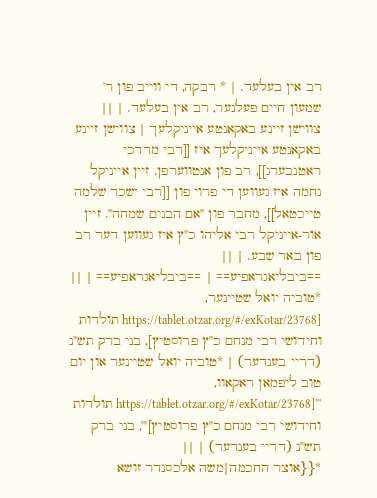רב אין בעלעד. | * רבקה, די ווייב פון ר' שמעון חיים פעלנער, רב אין בעלעד. | ||
צווישן זיינע באקאנטע אייניקלעך | צווישן זיינע באקאנטע אייניקלעך איז [[רבי מרדכי ראטנבערג]], רב פון אנטווערפן. זיין אייניקל נחמה איז געווען די פרוי פון [[רבי ישכר שלמה טייכטאל]], מחבר פון "אם הבנים שמחה". זיין אור-אייניקל רבי אליהו כ"ץ איז געווען דער רב פון באר שבע. | ||
==ביבליאגראפיע== | ==ביבליאגראפיע== | ||
*טוביה יואל שטיינער, [https://tablet.otzar.org/#/exKotar/23768 תולדות וחידושי רבי מנחם כ"ץ פרוסטיץ], בני ברק תש"נ (דריי בענדער) | *טוביה יואל שטיינער און יום טוב ליפמאן ראקאוו, '''[https://tablet.otzar.org/#/exKotar/23768 תולדות וחידושי רבי מנחם כ"ץ פרוסטיץ]''', בני ברק תש"נ (דריי בענדער) | ||
*{{אוצר החכמה|משה אלכסנדר זושא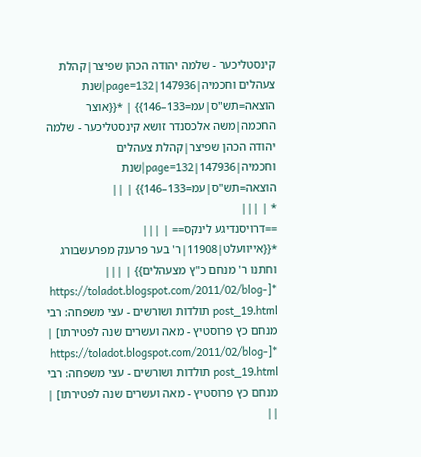קינסטליכער - שלמה יהודה הכהן שפיצר|קהלת צעהלים וחכמיה|147936|page=132|שנת הוצאה=תש"ס|עמ=133–146}} | *{{אוצר החכמה|משה אלכסנדר זושא קינסטליכער - שלמה יהודה הכהן שפיצר|קהלת צעהלים וחכמיה|147936|page=132|שנת הוצאה=תש"ס|עמ=133–146}} | ||
* | |||
==דרויסנדיגע לינקס== | |||
*{{אייוועלט|11908|ר' בער פרענק מפרעשבורג וחתנו ר' מנחם כ"ץ מצעהלים}} | |||
*[https://toladot.blogspot.com/2011/02/blog-post_19.html תולדות ושורשים - עצי משפחה: רבי מנחם כץ פרוסטיץ - מאה ועשרים שנה לפטירתו] | *[https://toladot.blogspot.com/2011/02/blog-post_19.html תולדות ושורשים - עצי משפחה: רבי מנחם כץ פרוסטיץ - מאה ועשרים שנה לפטירתו] | ||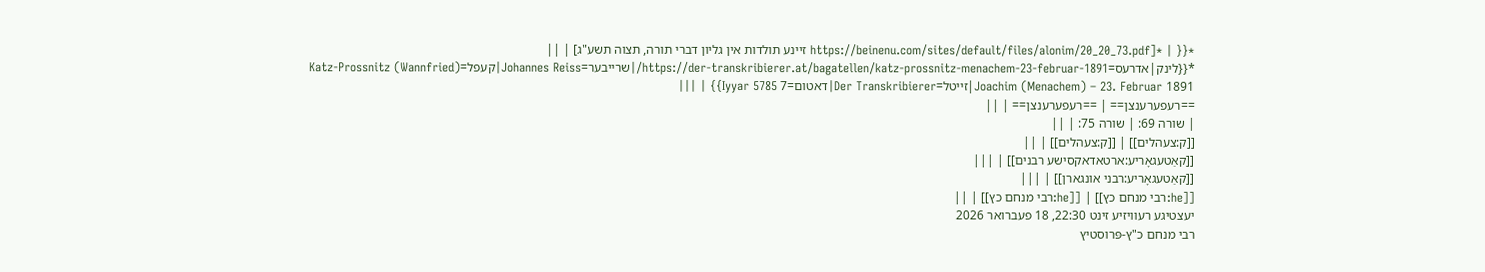*{{ | *[https://beinenu.com/sites/default/files/alonim/20_20_73.pdf זיינע תולדות אין גליון דברי תורה, תצוה תשע"ג] | ||
*{{לינק|אדרעס=https://der-transkribierer.at/bagatellen/katz-prossnitz-menachem-23-februar-1891/|שרייבער=Johannes Reiss|קעפל=Katz-Prossnitz (Wannfried) Joachim (Menachem) – 23. Februar 1891|זייטל=Der Transkribierer|דאטום=7 Iyyar 5785}} | |||
==רעפערענצן== | ==רעפערענצן== | ||
| שורה 69: | שורה 75: | ||
[[ק:צעהלים]] | [[ק:צעהלים]] | ||
[[קאַטעגאָריע:ארטאדאקסישע רבנים]] | |||
[[קאַטעגאָריע:רבני אונגארן]] | |||
[[he:רבי מנחם כץ]] | [[he:רבי מנחם כץ]] | ||
יעצטיגע רעוויזיע זינט 22:30, 18 פעברואר 2026
רבי מנחם כ"ץ-פּרוסטיץ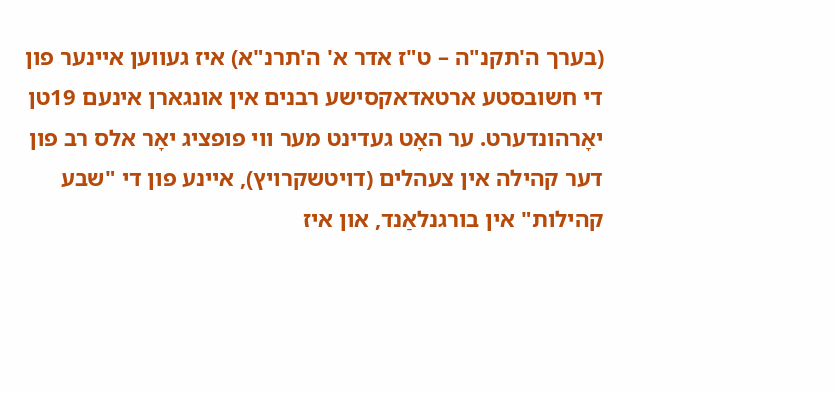(בערך ה'תקנ"ה – ט"ז אדר א' ה'תרנ"א) איז געווען איינער פון די חשובסטע ארטאדאקסישע רבנים אין אונגארן אינעם 19טן יאָרהונדערט. ער האָט געדינט מער ווי פופציג יאָר אלס רב פון דער קהילה אין צעהלים (דויטשקרויץ), איינע פון די "שבע קהילות" אין בורגנלאַנד, און איז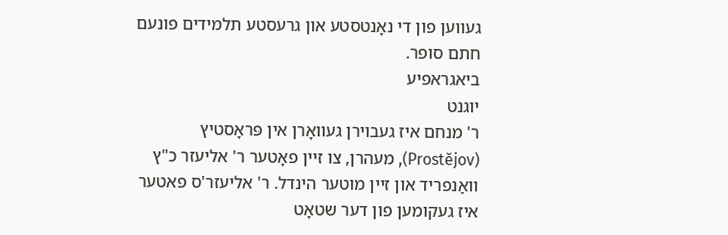געווען פון די נאָנטסטע און גרעסטע תלמידים פונעם חתם סופר.
ביאגראפיע
יוגנט
ר' מנחם איז געבוירן געוואָרן אין פּראָסטיץ (Prostějov), מעהרן, צו זיין פאָטער ר' אליעזר כ"ץ וואַנפריד און זיין מוטער הינדל. ר' אליעזר'ס פאטער איז געקומען פון דער שטאָט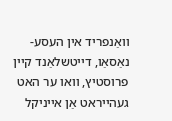וואַנפריד אין העסע-נאַסאַו, דייטשלאַנד קיין פרוסטיץ, וואו ער האט געהייראט אַן אייניקל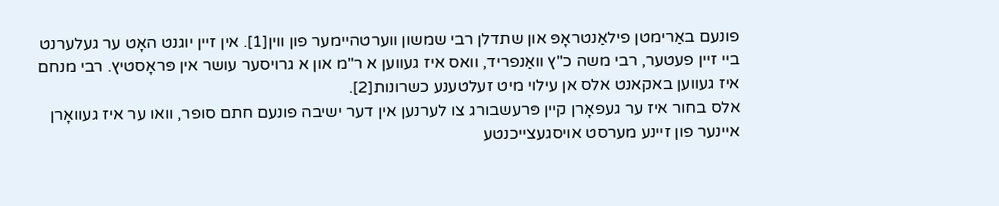פונעם באַרימטן פילאַנטראָפּ און שתדלן רבי שמשון ווערטהיימער פון ווין[1]. אין זיין יוגנט האָט ער געלערנט ביי זיין פעטער, רבי משה כ"ץ וואַנפריד, וואס איז געווען א ר"מ און א גרויסער עושר אין פּראָסטיץ. רבי מנחם איז געווען באקאנט אלס אן עילוי מיט זעלטענע כשרונות[2].
אלס בחור איז ער געפאָרן קיין פּרעשבורג צו לערנען אין דער ישיבה פונעם חתם סופר, וואו ער איז געוואָרן איינער פון זיינע מערסט אויסגעצייכנטע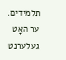תלמידים. ער האָט געלערנט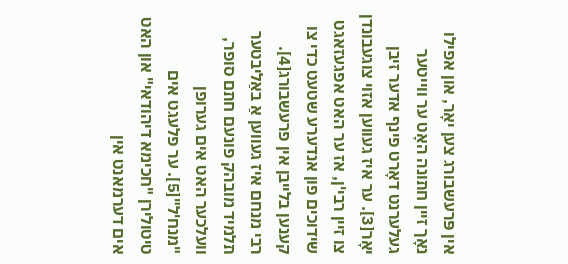אין פּרעשבורג צען יאָר, און אפילו נאָך זיין חתונה האָט ער ווייטער געלערנט דאָרט פינף אדער זיבן יאָר[3]. ער איז געווען אזוי צוגעבונדן צו זיין רבי'ן, אז ער האט אפגעזאגט שידוכים פון אנדערע שטעט כדי צו קענען בלייבן אין פרעשבורג[4].
רבי מנחם איז געווען אַ באַליבטער תלמיד מובהק פונעם חתם סופר, וועלכער האט אים גערופן "מנח'ל"[5]. ער פלעגט אים טיטולירן "חכימא דיהודאי" און האט אים דערמאנט אין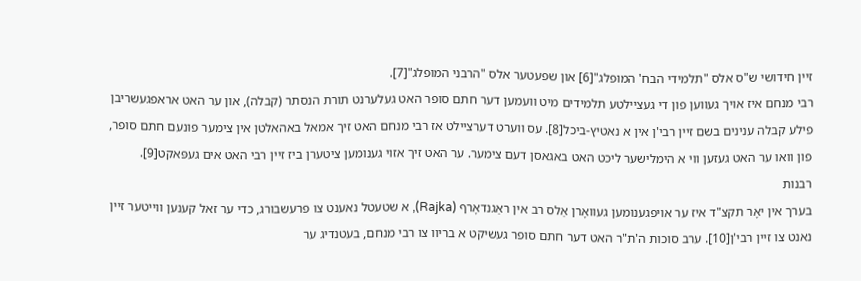זיין חידושי ש"ס אלס "תלמידי הבח' המופלג"[6] און שפעטער אלס "הרבני המופלג"[7].
רבי מנחם איז אויך געווען פון די געציילטע תלמידים מיט וועמען דער חתם סופר האט געלערנט תורת הנסתר (קבלה), און ער האט אראפגעשריבן פילע קבלה ענינים בשם זיין רבי'ן אין א נאטיץ-ביכל[8]. עס ווערט דערציילט אז רבי מנחם האט זיך אמאל באהאלטן אין צימער פונעם חתם סופר, פון וואו ער האט געזען ווי א הימלישער ליכט האט באגאסן דעם צימער. ער האט זיך אזוי גענומען ציטערן ביז זיין רבי האט אים געפּאקט[9].
רבנות
בערך אין יאָר תקצ"ד איז ער אויפגענומען געוואָרן אַלס רב אין ראַגנדאָרף (Rajka), א שטעטל נאענט צו פרעשבורג, כדי ער זאל קענען ווייטער זיין נאנט צו זיין רבי'ן[10]. ערב סוכות ה'ת"ר האט דער חתם סופר געשיקט א בריוו צו רבי מנחם, בעטנדיג ער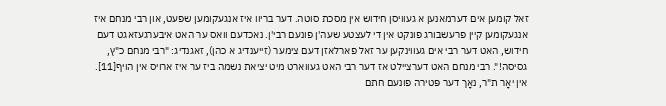זאל קומען אים דערמאנען א געוויסן חידוש אין מסכת סוטה. דער בריוו איז אנגעקומען שפעט, און רבי מנחם איז אנגעקומען קיין פרעשבורג פונקט אין די לעצטע שעה'ן פונעם רבי'ן. נאכדעם וואס ער האט איבערגעזאגט דעם חידוש, האט דער רבי אים געווינקען ער זאל פארלאזן דעם צימער (זייענדיג א כהן), זאגנדיג: "רבי מנחם כ"ץ, גסיסה!". רבי מנחם האט דערציילט אז דער רבי האט געווארט מיט יציאת נשמה ביז ער איז ארויס אין הויף[11].
אין יאָר ת"ר, נאָך דער פּטירה פונעם חתם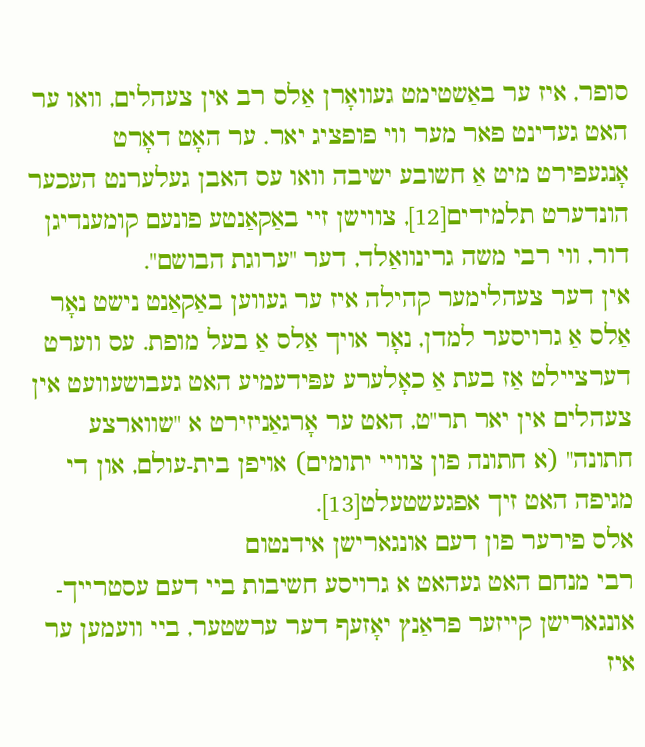סופר, איז ער באַשטימט געוואָרן אַלס רב אין צעהלים, וואו ער האט געדינט פאר מער ווי פופציג יאר. ער האָט דאָרט אָנגעפירט מיט אַ חשובע ישיבה וואו עס האבן געלערנט העכער הונדערט תלמידים[12], צווישן זיי באַקאַנטע פונעם קומענדיגן דור, ווי רבי משה גרינוואַלד, דער "ערוגת הבושם".
אין דער צעהלימער קהילה איז ער געווען באַקאַנט נישט נאָר אַלס אַ גרויסער למדן, נאָר אויך אַלס אַ בעל מופת. עס ווערט דערציילט אַז בעת אַ כאָלערע עפּידעמיע האט געבושעוועט אין צעהלים אין יאר תר"ט, האט ער אָרגאַניזירט א "שווארצע חתונה" (א חתונה פון צוויי יתומים) אויפן בית-עולם, און די מגיפה האט זיך אפגעשטעלט[13].
אלס פירער פון דעם אונגארישן אידנטום
רבי מנחם האט געהאט א גרויסע חשיבות ביי דעם עסטרייך-אונגארישן קייזער פראַנץ יאָזעף דער ערשטער, ביי וועמען ער איז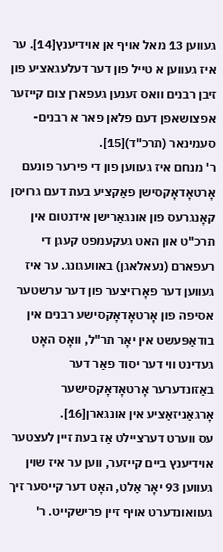געווען 13 מאל אויף אן אוידיענץ[14]. ער איז געווען א טייל פון דער דעלעגאציע פון זיבן רבנים וואס זענען געפארן צום קייזער אפצושאפן דעם פלאן פאר א רבנים-סעמינאר (תרכ"ד)[15].
ר' מנחם איז געווען פון די פירער פונעם אָרטאָדאָקסישן פאַקציע בעת דעם גרויסן קאָנגרעס פון אונגאַרישן אידנטום אין תרכ"ט און האט געקעמפט קעגן די רעפארם (נעאלאגן) באוועגונג. ער איז געווען דער פאָרזיצער פון דער ערשטער אסיפה פון אָרטאָדאָקסישע רבנים אין בודאַפּעשט אין יאָר תר"ל, וואָס האָט געדינט ווי דער יסוד פאַר דער באַזונדערער אָרטאָדאָקסישער אָרגאַניזאַציע אין אונגארן[16].
עס ווערט דערציילט אַז בעת זיין לעצטער אוידיענץ ביים קייזער, ווען ער איז שוין געווען 93 יאָר אַלט, האָט דער קייסער זיך געוואונדערט אויף זיין פרישקייט. ר'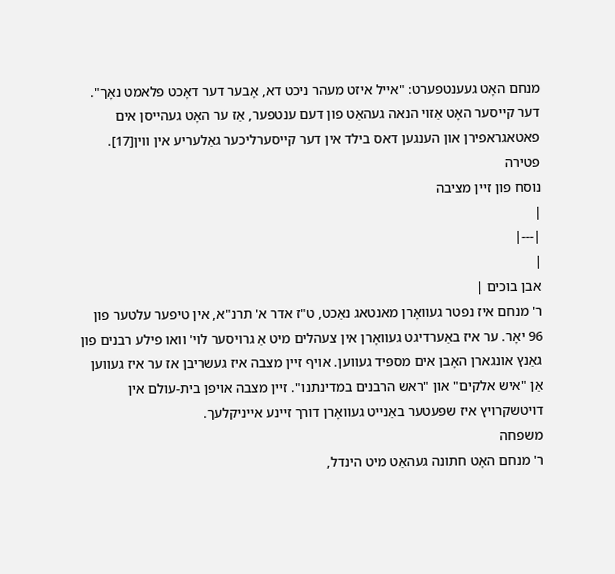מנחם האָט געענטפערט: "אייל איזט מעהר ניכט דא, אָבער דער דאָכט פלאמט נאָך". דער קייסער האָט אַזוי הנאה געהאַט פון דעם ענטפער, אַז ער האָט געהייסן אים פאטאגראפירן און הענגען דאס בילד אין דער קייסערליכער גאַלעריע אין ווין[17].
פטירה
נוסח פון זיין מציבה
|
|---|
|
אבן בוכים |
ר' מנחם איז נפטר געוואָרן מאנטאג נאַכט, ט"ז אדר א' תרנ"א, אין טיפער עלטער פון 96 יאָר. ער איז באַערדיגט געוואָרן אין צעהלים מיט אַ גרויסער לוי' וואו פילע רבנים פון גאַנץ אונגארן האָבן אים מספּיד געווען. אויף זיין מצבה איז געשריבן אז ער איז געווען אַן "איש אלקים" און "ראש הרבנים במדינתנו". זיין מצבה אויפן בית-עולם אין דויטשקרויץ איז שפּעטער באַנייט געוואָרן דורך זיינע אייניקלעך.
משפחה
ר' מנחם האָט חתונה געהאַט מיט הינדל,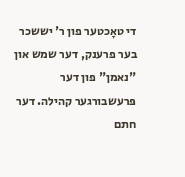די טאָכטער פון ר' יששכר בער פרענק, דער שמש און "נאמן" פון דער פּרעשבורגער קהילה. דער חתם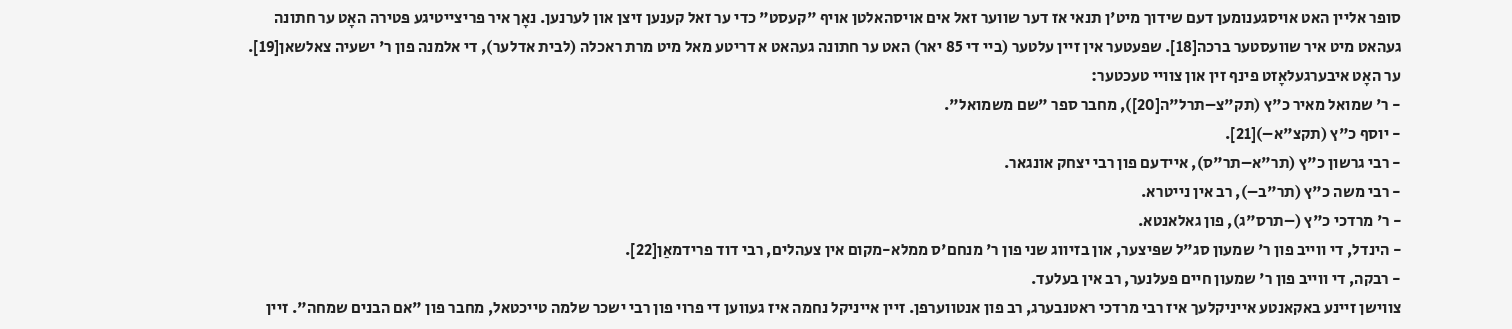סופר אליין האט אויסגענומען דעם שידוך מיט'ן תנאי אז דער שווער זאל אים אויסהאלטן אויף "קעסט" כדי ער זאל קענען זיצן און לערנען. נאָך איר פריצייטיגע פּטירה האָט ער חתונה געהאט מיט איר שוועסטער ברכה[18]. שפעטער אין זיין עלטער (ביי די 85 יאר) האט ער חתונה געהאט א דריטע מאל מיט מרת ראכלה (לבית אדלער), די אלמנה פון ר' ישעיה צאלשאן[19]. ער האָט איבערגעלאָזט פינף זין און צוויי טעכטער:
- ר' שמואל מאיר כ"ץ (תק"צ–תרל"ה[20]), מחבר ספר "שם משמואל".
- יוסף כ"ץ (תקצ"א–)[21].
- רבי גרשון כ"ץ (תר"א–תר"ס), איידעם פון רבי יצחק אונגאר.
- רבי משה כ"ץ (תר"ב–), רב אין נייטרא.
- ר' מרדכי כ"ץ (–תרס"ג), פון גאלאנטא.
- הינדל, די ווייב פון ר' שמעון סג"ל שפּיצער, און בזיווג שני פון ר' מנחם'ס ממלא-מקום אין צעהלים, רבי דוד פרידמאַן[22].
- רבקה, די ווייב פון ר' שמעון חיים פעלנער, רב אין בעלעד.
צווישן זיינע באקאנטע אייניקלעך איז רבי מרדכי ראטנבערג, רב פון אנטווערפן. זיין אייניקל נחמה איז געווען די פרוי פון רבי ישכר שלמה טייכטאל, מחבר פון "אם הבנים שמחה". זיין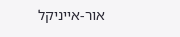אור-אייניקל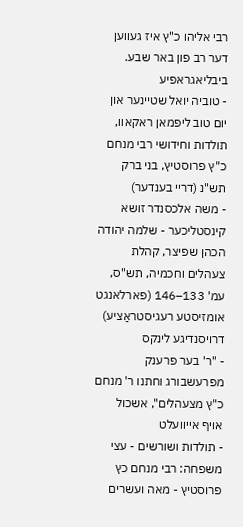רבי אליהו כ"ץ איז געווען דער רב פון באר שבע.
ביבליאגראפיע
- טוביה יואל שטיינער און יום טוב ליפמאן ראקאוו, תולדות וחידושי רבי מנחם כ"ץ פרוסטיץ, בני ברק תש"נ (דריי בענדער)
- משה אלכסנדר זושא קינסטליכער - שלמה יהודה הכהן שפיצר, קהלת צעהלים וחכמיה, תש"ס, עמ' 133–146 (פארלאנגט אומזיסטע רעגיסטראַציע)
דרויסנדיגע לינקס
- "ר' בער פרענק מפרעשבורג וחתנו ר' מנחם כ"ץ מצעהלים", אשכול אויף אייוועלט
- תולדות ושורשים - עצי משפחה: רבי מנחם כץ פרוסטיץ - מאה ועשרים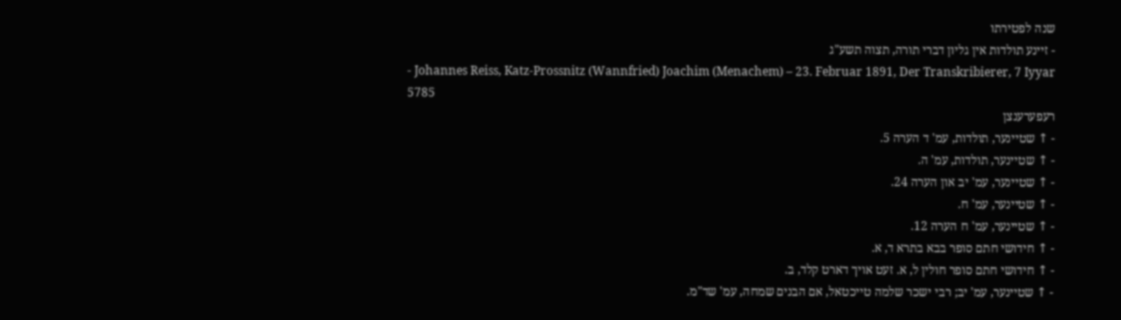שנה לפטירתו
- זיינע תולדות אין גליון דברי תורה, תצוה תשע"ג
- Johannes Reiss, Katz-Prossnitz (Wannfried) Joachim (Menachem) – 23. Februar 1891, Der Transkribierer, 7 Iyyar 5785
רעפערענצן
- ↑ שטיינער, תולדות, עמ' ד הערה 5.
- ↑ שטיינער, תולדות, עמ' ה.
- ↑ שטיינער, עמ' יב און הערה 24.
- ↑ שטיינער, עמ' ח.
- ↑ שטיינער, עמ' ח הערה 12.
- ↑ חידושי חתם סופר בבא בתרא ד, א.
- ↑ חידושי חתם סופר חולין ל, א. זעט אויך דארט קלד, ב.
- ↑ שטיינער, עמ' יב; רבי ישכר שלמה טייכטאל, אם הבנים שמחה, עמ' שד"מ.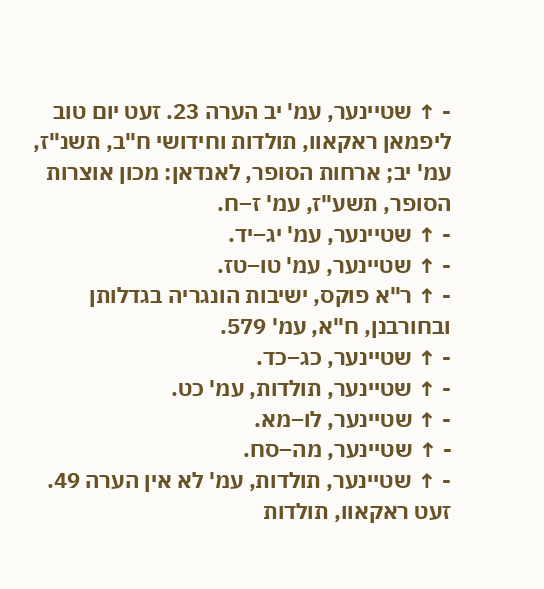- ↑ שטיינער, עמ' יב הערה 23. זעט יום טוב ליפמאן ראקאוו, תולדות וחידושי ח"ב, תשנ"ז, עמ' יב; ארחות הסופר, לאנדאן: מכון אוצרות הסופר, תשע"ז, עמ' ז–ח.
- ↑ שטיינער, עמ' יג–יד.
- ↑ שטיינער, עמ' טו–טז.
- ↑ ר"א פוקס, ישיבות הונגריה בגדלותן ובחורבנן, ח"א, עמ' 579.
- ↑ שטיינער, כג–כד.
- ↑ שטיינער, תולדות, עמ' כט.
- ↑ שטיינער, לו–מא.
- ↑ שטיינער, מה–סח.
- ↑ שטיינער, תולדות, עמ' לא אין הערה 49. זעט ראקאוו, תולדות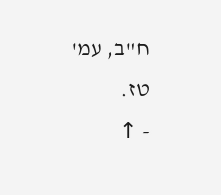ח"ב, עמ' טז.
- ↑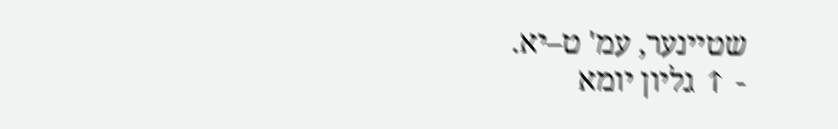שטיינער, עמ' ט–יא.
- ↑ גליון יומא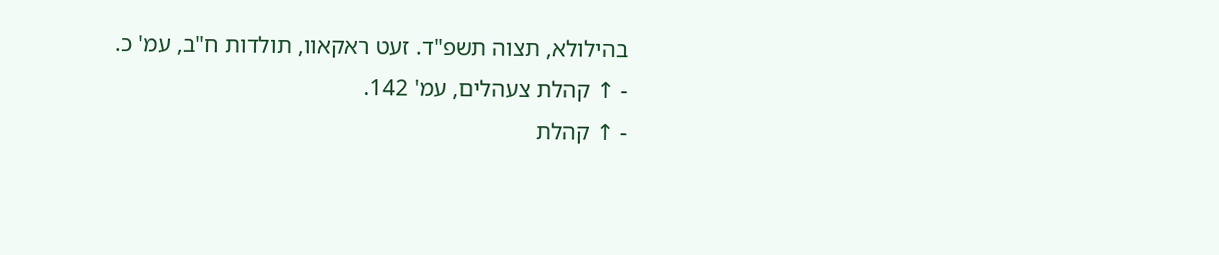בהילולא, תצוה תשפ"ד. זעט ראקאוו, תולדות ח"ב, עמ' כ.
- ↑ קהלת צעהלים, עמ' 142.
- ↑ קהלת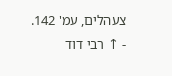צעהלים, עמ' 142.
- ↑ רבי דוד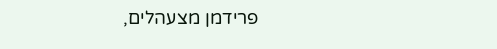פרידמן מצעהלים,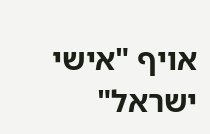אויף "אישי ישראל"